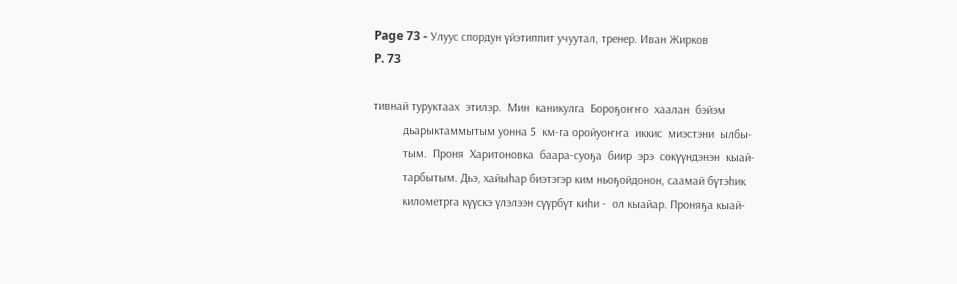Page 73 - Улуус спордун үйэтиппит учуутал, тренер. Иван Жирков
P. 73

тивнай туруктаах  этилэр.  Мин  каникулга  Бороҕоҥҥо  хаалан  бэйэм
          дьарыктаммытым уонна 5  км-га оройуоҥҥа  иккис  миэстэни  ылбы-
          тым.  Проня  Харитоновка  баара-суоҕа  биир  эрэ  сөкүүндэнэн  кыай-
          тарбытым. Дьэ, хайыһар биэтэгэр ким ньоҕойдонон, саамай бүтэһик
          километрга күүскэ үлэлээн сүүрбүт киһи -  ол кыайар. Проняҕа кыай-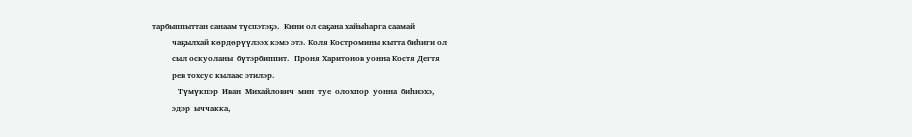тарбыппыттан санаам түспэтэҕэ.  Кини ол саҕана хайыһарга саамай
          чаҕылхай көрдөрүүлээх кэмэ этэ. Коля Костромины кытта биһиги ол
          сыл оскуоланы  бүтэрбиппит.  Проня Харитонов уонна Костя Дегтя
          рев тохсус кылаас этилэр.
             Түмүкпэр  Иван  Михайлович  мин  туе  олохпор  уонна  биһиэхэ,
          эдэр  ыччакка,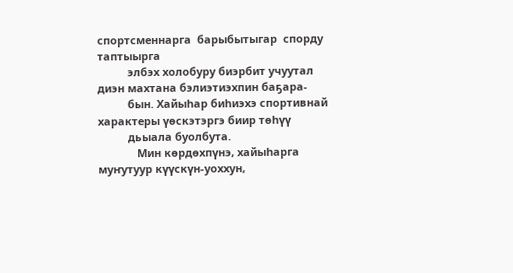спортсменнарга  барыбытыгар  спорду  таптыырга
          элбэх холобуру биэрбит учуутал диэн махтана бэлиэтиэхпин баҕара-
          бын. Хайыһар биһиэхэ спортивнай характеры үөскэтэргэ биир төһүү
          дьыала буолбута.
             Мин көрдөхпүнэ, хайыһарга муҥутуур күүскүн-уоххун,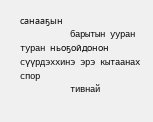санааҕын
          барытын ууран туран ньоҕойдонон сүүрдэххинэ эрэ кытаанах спор
          тивнай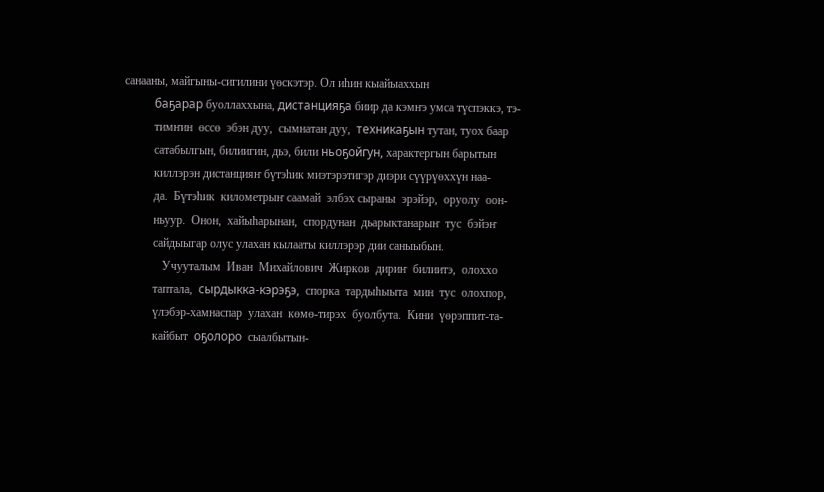санааны, майгыны-сигилини үөскэтэр. Ол иһин кыайыаххын
          баҕарар буоллаххына, дистанцияҕа биир да кэмҥэ умса түспэккэ, тэ-
          тимҥин  өссө  эбэн дуу,  сымнатан дуу,  техникаҕын тутан, туох баар
          сатабылгын, билиигин, дьэ, били ньоҕойгун, характергын барытын
          киллэрэн дистанцияҥ бүтэһик миэтэрэтигэр диэри сүүрүөххүн наа-
          да.  Бүтэһик  километрыҥ саамай  элбэх сыраны  эрэйэр,  оруолу  оон-
          ньуур.  Онон,  хайыһарынан,  спордунан  дьарыктанарыҥ  тус  бэйэҥ
          сайдыыгар олус улахан кылааты киллэрэр дии саныыбын.
             Учууталым  Иван  Михайлович  Жирков  дириҥ  билиитэ,  олоххо
          таптала,  сырдыкка-кэрэҕэ,  спорка  тардыһыыта  мин  тус  олохпор,
          үлэбэр-хамнаспар  улахан  көмө-тирэх  буолбута.  Кини  үөрэппит-та-
          кайбыт  оҕолоро  сыалбытын-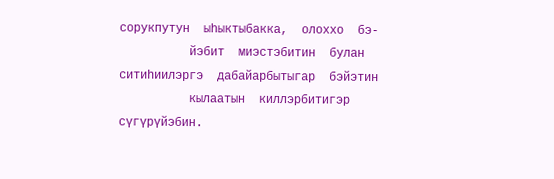сорукпутун  ыһыктыбакка,  олоххо  бэ-
          йэбит  миэстэбитин  булан  ситиһиилэргэ  дабайарбытыгар  бэйэтин
          кылаатын  киллэрбитигэр  сүгүрүйэбин.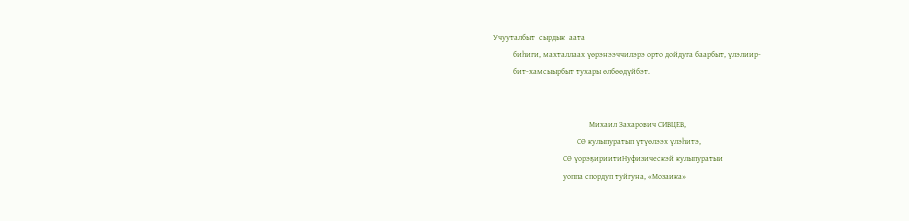Учууталбыт  сырдык  аата
          биһиги, махталлаах үөрэнээччилэрэ орто дойдуга баарбыт, үлэлиир-
          бит-хамсыырбыт тухары өлбөөдүйбэт.


                                                Михаил Захарович СИВЦЕВ,
                                          СӨ кулыпуратып үтүөлээх үлэһитэ,
                                   СӨ үорэҕириитиНуфизическэй кулыпуратыи
                                   уоппа спордуп туйгуна, «Мозаика»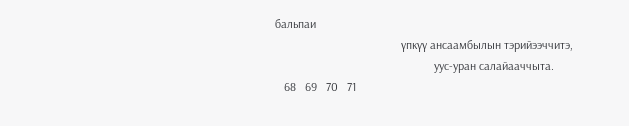бальпаи
                                          үпкүү ансаамбылын тэрийээччитэ,
                                                     уус-уран салайааччыта.
   68   69   70   71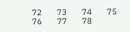72   73   74   75   76   77   78